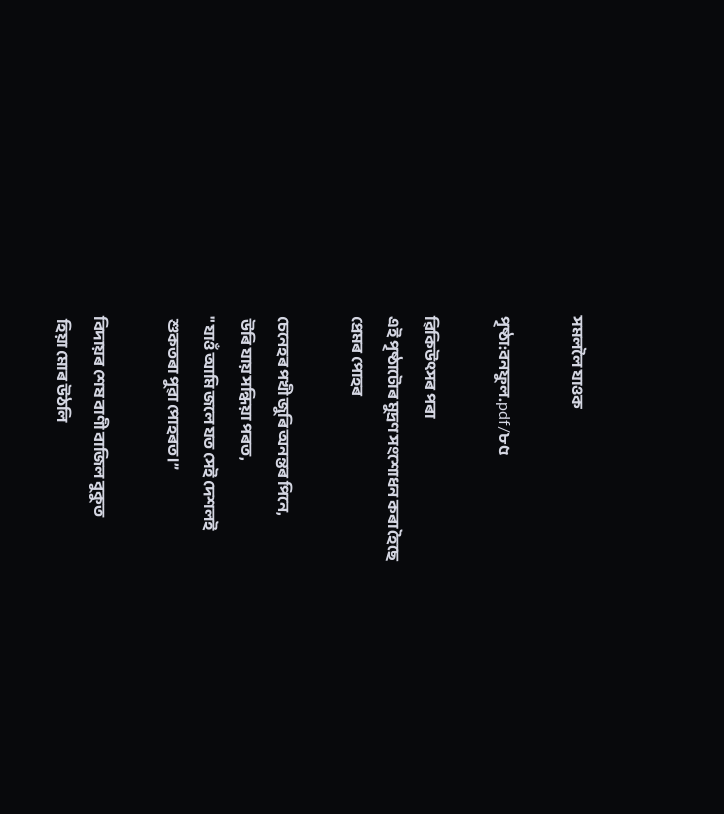সমললৈ যাওক

পৃষ্ঠা:বনফুল.pdf/৮৫

ৱিকিউৎসৰ পৰা
এই পৃষ্ঠাটোৰ মুদ্ৰণ সংশোধন কৰা হৈছে
প্ৰেমৰ পোহৰ

চেনেহৰ পখী জুৰি অনন্তৰ পিনে,
 উৰি যায় সন্ধিয়া পৰত,
" যাওঁ আমি জলে যত সেই দেশলই
 শুকতৰা পুৱা পোহৰত।”

বিদায়ৰ শেষ বাণী বাজিল বুকুত
 হিয়া মোৰ উঠলি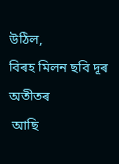উঠিল,
বিৰহ মিলন ছবি দূৰ অতীতৰ
 আছি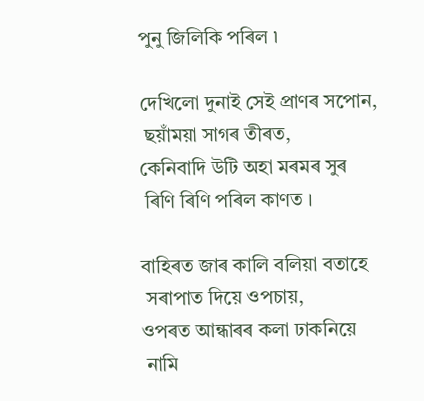পুনু জিলিকি পৰিল ৷

দেখিলো দুনাই সেই প্ৰাণৰ সপোন,
 ছয়াঁময়া সাগৰ তীৰত,
কেনিবাদি উটি অহা মৰমৰ সুৰ
 ৰিণি ৰিণি পৰিল কাণত ।

বাহিৰত জাৰ কালি বলিয়া বতাহে
 সৰাপাত দিয়ে ওপচায়,
ওপৰত আন্ধাৰৰ কলা ঢাকনিয়ে
 নামি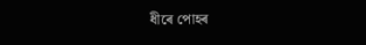ধীৰে পোহৰ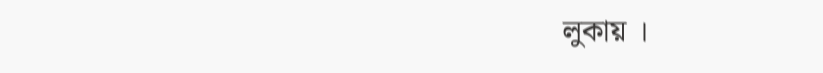লুকায় ।